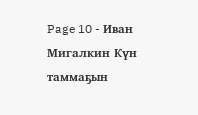Page 10 - Иван Мигалкин Күн таммаҕын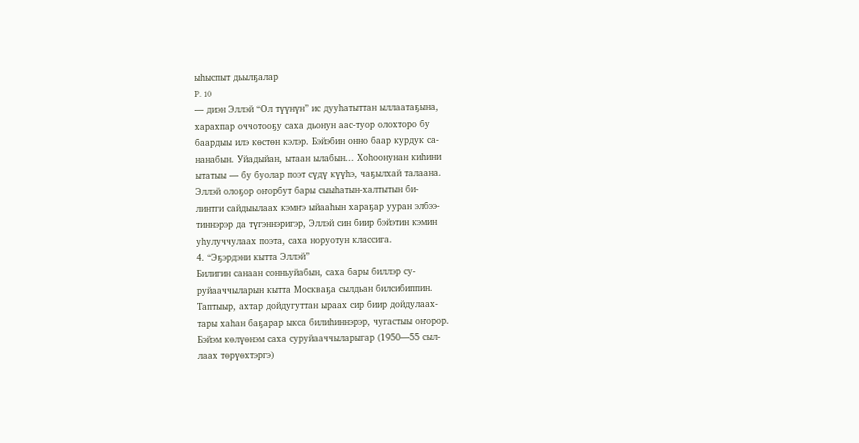ыһыспыт дьылҕалар
P. 10
— диэн Эллэй “Ол түүнүн” ис дууһатыттан ыллаатаҕына,
харахпар оччотооҕу саха дьонун аас-туор олохторо бу
баардыы илэ көстөн кэлэр. Бэйэбин онно баар курдук са-
нанабын. Уйадыйан, ытаан ылабын... Хоһоонунан киһини
ытатыы — бу буолар поэт сүдү күүһэ, чаҕылхай талаана.
Эллэй олоҕор оҥорбут бары сыыһатын-халтытын би-
линтги сайдыылаах кэмҥэ ыйааһын хараҕар ууран элбээ-
тиннэрэр да түгэннэригэр, Эллэй син биир бэйэтин кэмин
уһулуччулаах поэта, саха норуотун классига.
4. “Эҕэрдэни кытта Эллэй”
Билигин санаан сонньуйабын, саха бары биллэр су-
руйааччыларын кытта Москваҕа сылдьан билсибиппин.
Таптыыр, ахтар дойдугуттан ыраах сир биир дойдулаах-
тары хаһан баҕарар ыкса билиһиннэрэр, чугастыы оҥорор.
Бэйэм көлүөнэм саха суруйааччыларыгар (1950—55 сыл-
лаах төрүөхтэргэ)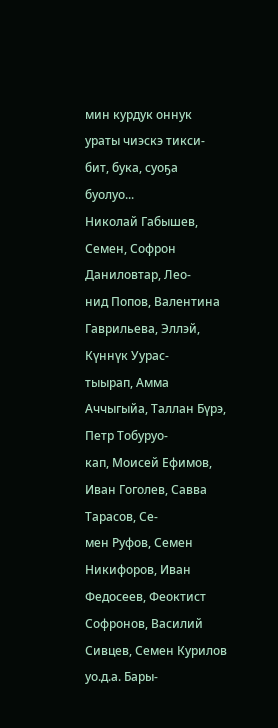мин курдук оннук ураты чиэскэ тикси-
бит, бука, суоҕа буолуо...
Николай Габышев, Семен, Софрон Даниловтар, Лео-
нид Попов, Валентина Гаврильева, Эллэй, Күннүк Уурас-
тыырап, Амма Аччыгыйа, Таллан Бүрэ, Петр Тобуруо-
кап, Моисей Ефимов, Иван Гоголев, Савва Тарасов, Се-
мен Руфов, Семен Никифоров, Иван Федосеев, Феоктист
Софронов, Василий Сивцев, Семен Курилов уо.д.а. Бары-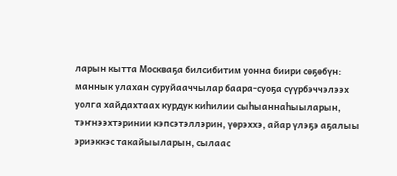ларын кытта Москваҕа билсибитим уонна биири сөҕөбүн:
маннык улахан суруйааччылар баара-суоҕа сүүрбэччэлээх
уолга хайдахтаах курдук киһилии сыһыаннаһыыларын,
тэҥнээхтэринии кэпсэтэллэрин, үөрэххэ, айар үлэҕэ аҕалыы
эриэккэс такайыыларын, сылаас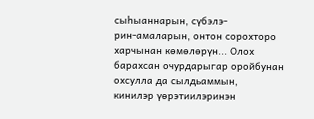сыһыаннарын, сүбэлэ-
рин-амаларын, онтон сорохторо харчынан көмөлөрүн... Олох
барахсан очурдарыгар оройбунан охсулла да сылдьаммын,
кинилэр үөрэтиилэринэн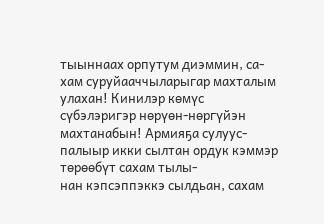тыыннаах орпутум диэммин, са-
хам суруйааччыларыгар махталым улахан! Кинилэр көмүс
сүбэлэригэр нөрүөн-нөргүйэн махтанабын! Армияҕа сулуус-
палыыр икки сылтан ордук кэммэр төрөөбүт сахам тылы-
нан кэпсэппэккэ сылдьан, сахам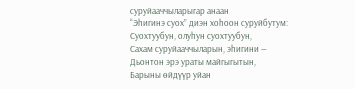суруйааччыларыгар анаан
“Эһигинэ суох” диэн хоһоон суруйбутум:
Суохтуубун, олуһун суохтуубун,
Сахам суруйааччыларын, эһигини —
Дьонтон эрэ ураты майгыгытын,
Барыны өйдүүр уйан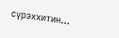сүрэххитин...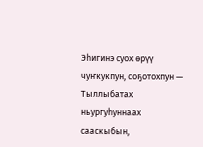Эһигинэ суох өрүү чуҥкукпун, соҕотохпун —
Тыллыбатах ньургуһуннаах сааскыбын,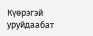Күөрэгэй уруйдаабат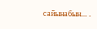сайынабын... .